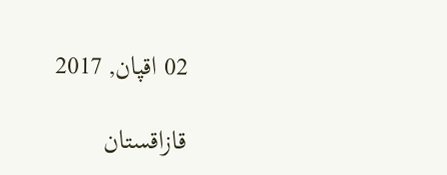02 اقپان, 2017

قازاقستان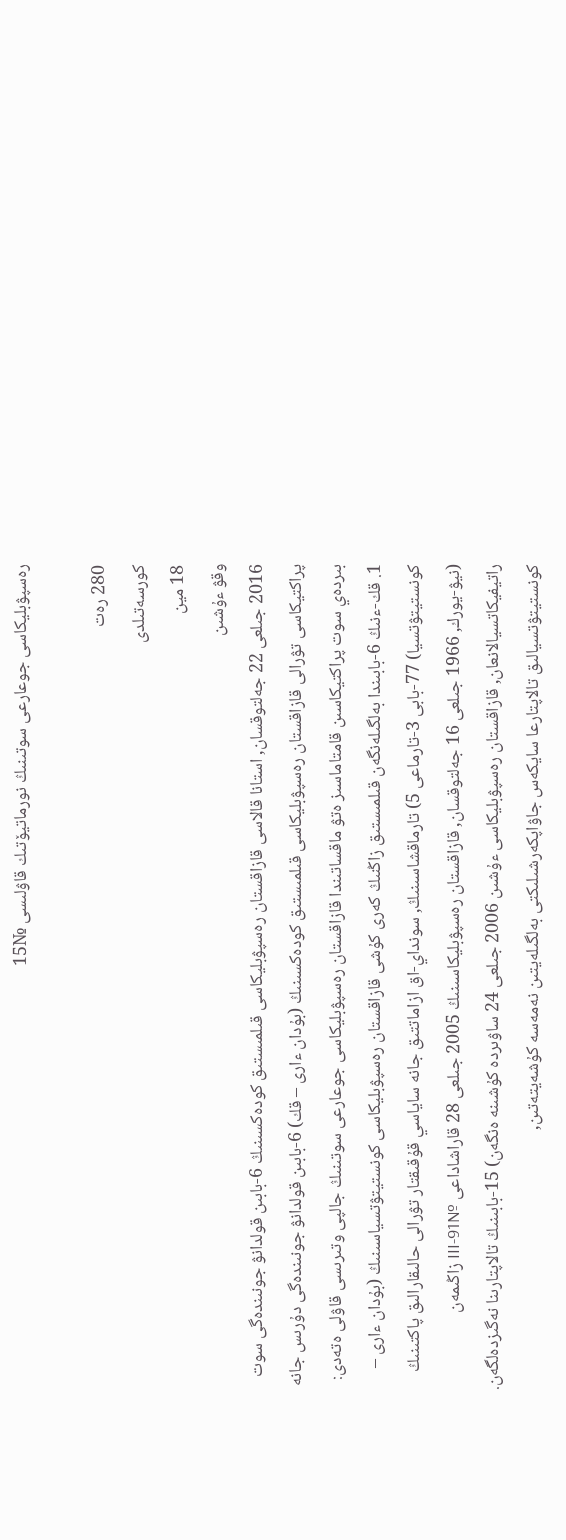رەسپۋبليكاسى جوعارعى سوتىنىڭ نورماتيۆتىك قاۋلىسى №15

280 رەت
كورسەتىلدى
18 مين
وقۋ ءۇشىن
2016 جىلعى 22 جەلتوقسان, استانا قالاسى قازاقستان رەسپۋبليكاسى قىلمىستىق كودەكسىنىڭ 6-بابىن قولدانۋ جونىندەگى سوت پراكتيكاسى تۋرالى قازاقستان رەسپۋبليكاسى قىلمىستىق كودەكسىنىڭ (بۇدان ءارى – قك) 6-بابىن قولدانۋ جونىندەگى دۇرىس جانە بىردەي سوت پراكتيكاسىن قامتاماسىز ەتۋ ماقساتىندا قازاقستان رەسپۋبليكاسى جوعارعى سوتىنىڭ جالپى وتىرىسى قاۋلى ەتەدى: 1. قك-ءنىڭ 6-بابىندا بەلگىلەنگەن قىلمىستىق زاڭنىڭ كەرى كۇشى قازاقستان رەسپۋبليكاسى كونستيتۋتسياسىنىڭ (بۇدان ءارى – كونستيتۋتسيا) 77-بابى 3-تارماعى 5) تارماقشاسىنىڭ, سونداي-اق ازاماتتىق جانە ساياسي قۇقىقتار تۋرالى حالىقارالىق پاكتىنىڭ (نيۋ-يورك, 1966 جىلعى 16 جەلتوقسان, قازاقستان رەسپۋبليكاسىنىڭ 2005 جىلعى 28 قاراشاداعى №91-III زاڭىمەن راتيفيكاتسيالانعان, قازاقستان رەسپۋبليكاسى ءۇشىن 2006 جىلعى 24 ساۋىردە كۇشىنە ەنگەن) 15-بابىنىڭ تالاپتارىنا نەگىزدەلگەن. كونستيتۋتسيالىق تالاپتارعا سايكەس جاۋاپكەرشىلىكتى بەلگىلەيتىن نەمەسە كۇشەيتەتىن,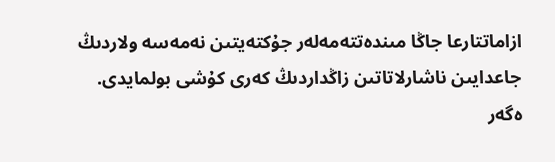ازاماتتارعا جاڭا مىندەتتەمەلەر جۇكتەيتىن نەمەسە ولاردىڭ جاعدايىن ناشارلاتاتىن زاڭداردىڭ كەرى كۇشى بولمايدى. ەگەر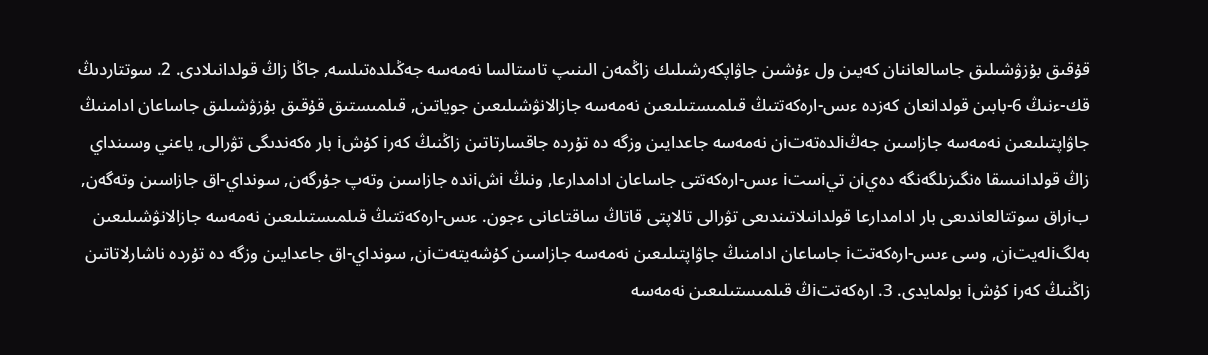قۇقىق بۇزۋشىلىق جاسالعاننان كەيىن ول ءۇشىن جاۋاپكەرشىلىك زاڭمەن الىنىپ تاستالسا نەمەسە جەڭىلدەتىلسە, جاڭا زاڭ قولدانىلادى. 2. سوتتاردىڭ قك-ءنىڭ 6-بابىن قولدانعان كەزدە ءىس-ارەكەتتىڭ قىلمىستىلىعىن نەمەسە جازالانۋشىلىعىن جوياتىن, قىلمىستىق قۇقىق بۇزۋشىلىق جاساعان ادامنىڭ جاۋاپتىلىعىن نەمەسە جازاسىن جەڭiلدەتەتiن نەمەسە جاعدايىن وزگە دە تۇردە جاقسارتاتىن زاڭنىڭ كەرi كۇشi بار ەكەندىگى تۋرالى, ياعني وسىنداي زاڭ قولدانىسقا ەنگىزىلگەنگە دەيiن تيiستi ءىس-ارەكەتتى جاساعان ادامدارعا, ونىڭ iشiندە جازاسىن وتەپ جۇرگەن, سونداي-اق جازاسىن وتەگەن, بiراق سوتتالعاندىعى بار ادامدارعا قولدانىلاتىندىعى تۋرالى تالاپتى قاتاڭ ساقتاعانى ءجون. ءىس-ارەكەتتىڭ قىلمىستىلىعىن نەمەسە جازالانۋشىلىعىن بەلگiلەيتiن, وسى ءىس-ارەكەتتi جاساعان ادامنىڭ جاۋاپتىلىعىن نەمەسە جازاسىن كۇشەيتەتiن, سونداي-اق جاعدايىن وزگە دە تۇردە ناشارلاتاتىن زاڭنىڭ كەرi كۇشi بولمايدى. 3. ارەكەتتiڭ قىلمىستىلىعىن نەمەسە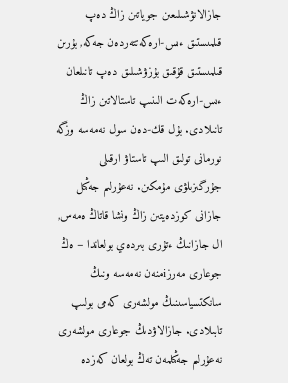جازالانۋشىلىعىن جوياتىن زاڭ دەپ قىلمىستىق ءىس-ارەكەتتەردەن جەكە, بۇرىن قىلمىستىق قۇقىق بۇزۋشىلىق دەپ تانىلعان ءىس-ارەكەت الىنىپ تاستالاتىن زاڭ تانىلادى. بۇل قك-دەن سول نەمەسە وزگە نورمانى تولىق الىپ تاستاۋ ارقىلى جۇرگىزىلۋى مۇمكىن. نەعۇرلىم جەڭىل جازانى كوزدەيتىن زاڭ ونشا قاتاڭ ەمەس, ال جازانىڭ ءتۇرى بىردەي بولعاندا – ەڭ جوعارى مەرزiمنەن نەمەسە ونىڭ سانكتسياسىنىڭ مولشەرى كەمى بولىپ تابىلادى. جازالاۋدىڭ جوعارى مولشەرى نەعۇرلىم جەڭىلمەن تەڭ بولعان كەزدە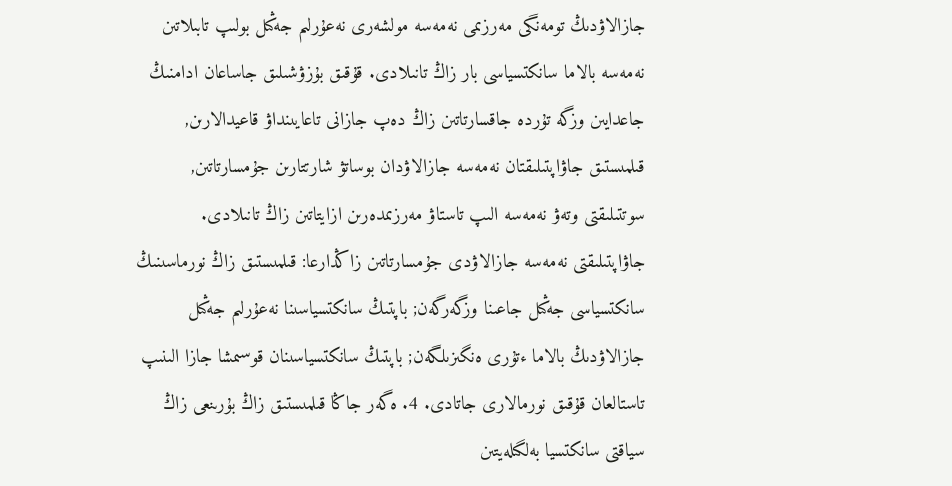جازالاۋدىڭ تومەنگى مەرزىمى نەمەسە مولشەرى نەعۇرلىم جەڭىل بولىپ تابىلاتىن نەمەسە بالاما سانكتسياسى بار زاڭ تانىلادى. قۇقىق بۇزۋشىلىق جاساعان ادامنىڭ جاعدايىن وزگە تۇردە جاقسارتاتىن زاڭ دەپ جازانى تاعايىنداۋ قاعيدالارىن, قىلمىستىق جاۋاپتىلىقتان نەمەسە جازالاۋدان بوساتۋ شارتتارىن جۇمسارتاتىن, سوتتىلىقتى وتەۋ نەمەسە الىپ تاستاۋ مەرزىمدەرىن ازايتاتىن زاڭ تانىلادى. جاۋاپتىلىقتى نەمەسە جازالاۋدى جۇمسارتاتىن زاڭدارعا: قىلمىستىق زاڭ نورماسىنىڭ سانكتسياسى جەڭىل جاعىنا وزگەرگەن; باپتىڭ سانكتسياسىنا نەعۇرلىم جەڭىل جازالاۋدىڭ بالاما ءتۇرى ەنگىزىلگەن; باپتىڭ سانكتسياسىنان قوسىمشا جازا الىنىپ تاستالعان قۇقىق نورمالارى جاتادى. 4. ەگەر جاڭا قىلمىستىق زاڭ بۇرىنعى زاڭ سياقتى سانكتسيا بەلگىلەيتىن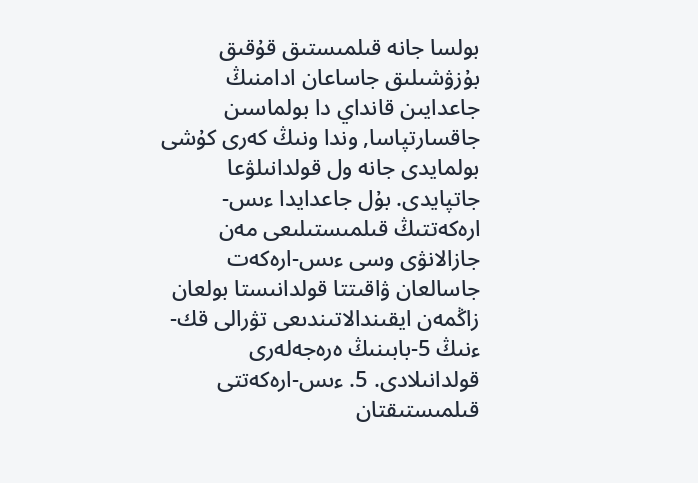بولسا جانە قىلمىستىق قۇقىق بۇزۋشىلىق جاساعان ادامنىڭ جاعدايىن قانداي دا بولماسىن جاقسارتپاسا, وندا ونىڭ كەرى كۇشى بولمايدى جانە ول قولدانىلۋعا جاتپايدى. بۇل جاعدايدا ءىس-ارەكەتتىڭ قىلمىستىلىعى مەن جازالانۋى وسى ءىس-ارەكەت جاسالعان ۋاقىتتا قولدانىستا بولعان زاڭمەن ايقىندالاتىندىعى تۋرالى قك-ءنىڭ 5-بابىنىڭ ەرەجەلەرى قولدانىلادى. 5. ءىس-ارەكەتتى قىلمىستىقتان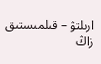ارىلتۋ – قىلمىستىق زاڭ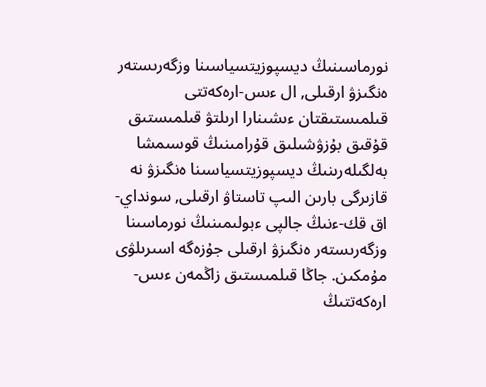نورماسىنىڭ ديسپوزيتسياسىنا وزگەرىستەر ەنگىزۋ ارقىلى, ال ءىس-ارەكەتتى قىلمىستىقتان ءىشىنارا ارىلتۋ قىلمىستىق قۇقىق بۇزۋشىلىق قۇرامىنىڭ قوسىمشا بەلگىلەرىنىڭ ديسپوزيتسياسىنا ەنگىزۋ نە قازىرگى بارىن الىپ تاستاۋ ارقىلى, سونداي-اق قك-ءنىڭ جالپى ءبولىمىنىڭ نورماسىنا وزگەرىستەر ەنگىزۋ ارقىلى جۇزەگە اسىرىلۋى مۇمكىن. جاڭا قىلمىستىق زاڭمەن ءىس-ارەكەتتىڭ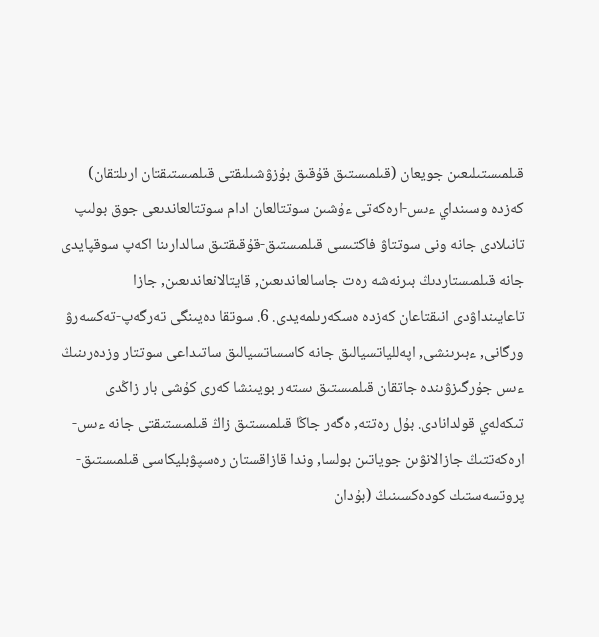قىلمىستىلىعىن جويعان (قىلمىستىق قۇقىق بۇزۋشىلىقتى قىلمىستىقتان ارىلتقان) كەزدە وسىنداي ءىس-ارەكەتى ءۇشىن سوتتالعان ادام سوتتالعاندىعى جوق بولىپ تانىلادى جانە ونى سوتتاۋ فاكتىسى قىلمىستىق-قۇقىقتىق سالدارىنا اكەپ سوقپايدى جانە قىلمىستاردىڭ بىرنەشە رەت جاسالعاندىعىن, قايتالانعاندىعىن, جازا تاعايىنداۋدى انىقتاعان كەزدە ەسكەرىلمەيدى. 6. سوتقا دەيىنگى تەرگەپ-تەكسەرۋ ورگانى, ءبىرىنشى, اپەللياتسيالىق جانە كاسساتسيالىق ساتىداعى سوتتار وزدەرىنىڭ ءىس جۇرگىزۋىندە جاتقان قىلمىستىق ىستەر بويىنشا كەرى كۇشى بار زاڭدى تىكەلەي قولدانادى. بۇل رەتتە, ەگەر جاڭا قىلمىستىق زاڭ قىلمىستىقتى جانە ءىس-ارەكەتتىڭ جازالانۋىن جوياتىن بولسا, وندا قازاقستان رەسپۋبليكاسى قىلمىستىق-پروتسەستىك كودەكسىنىڭ (بۇدان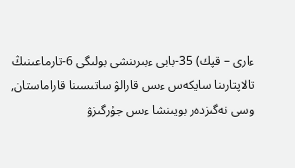ءارى – قپك) 35-بابى ءبىرىنشى بولىگى 6-تارماعىنىڭ تالاپتارىنا سايكەس ءىس قارالۋ ساتىسىنا قاراماستان, وسى نەگىزدەر بويىنشا ءىس جۇرگىزۋ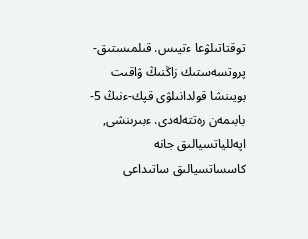توقتاتىلۋعا ءتيىس. قىلمىستىق-پروتسەستىك زاڭنىڭ ۋاقىت بويىنشا قولدانىلۋى قپك-ءنىڭ 5-بابىمەن رەتتەلەدى. ءبىرىنشى, اپەللياتسيالىق جانە كاسساتسيالىق ساتىداعى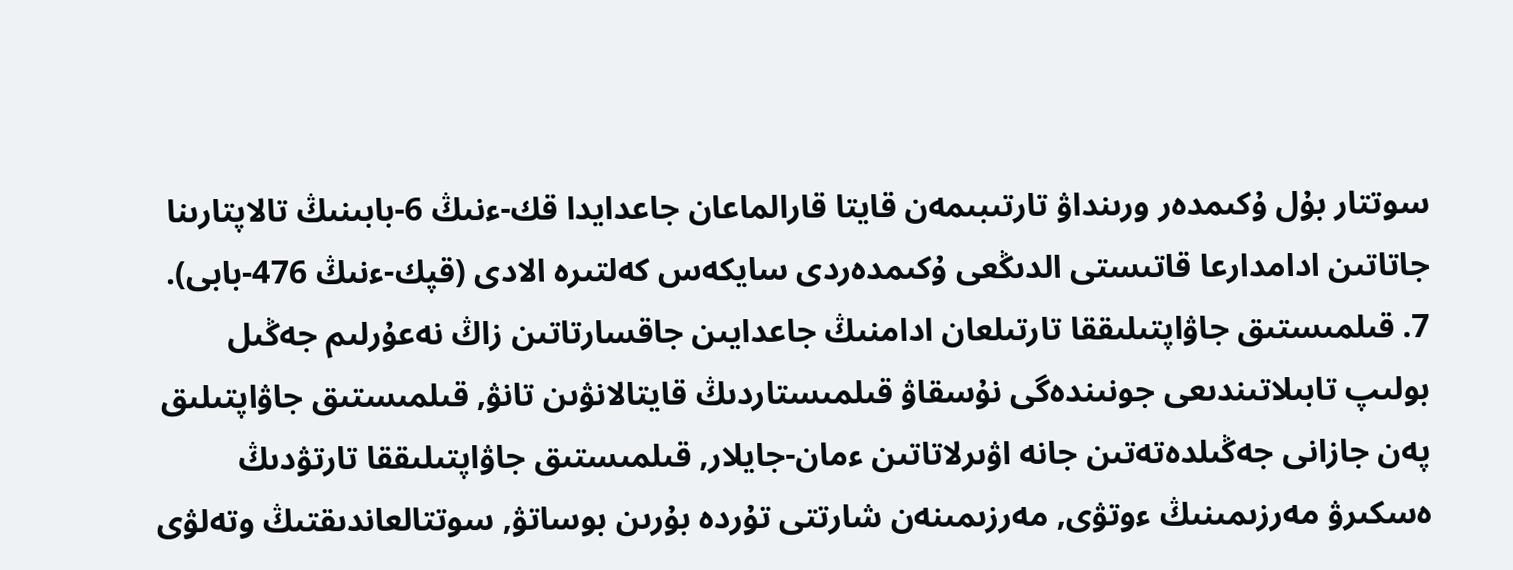سوتتار بۇل ۇكىمدەر ورىنداۋ تارتىبىمەن قايتا قارالماعان جاعدايدا قك-ءنىڭ 6-بابىنىڭ تالاپتارىنا جاتاتىن ادامدارعا قاتىستى الدىڭعى ۇكىمدەردى سايكەس كەلتىرە الادى (قپك-ءنىڭ 476-بابى). 7. قىلمىستىق جاۋاپتىلىققا تارتىلعان ادامنىڭ جاعدايىن جاقسارتاتىن زاڭ نەعۇرلىم جەڭىل بولىپ تابىلاتىندىعى جونىندەگى نۇسقاۋ قىلمىستاردىڭ قايتالانۋىن تانۋ, قىلمىستىق جاۋاپتىلىق پەن جازانى جەڭىلدەتەتىن جانە اۋىرلاتاتىن ءمان-جايلار, قىلمىستىق جاۋاپتىلىققا تارتۋدىڭ ەسكىرۋ مەرزىمىنىڭ ءوتۋى, مەرزىمىنەن شارتتى تۇردە بۇرىن بوساتۋ, سوتتالعاندىقتىڭ وتەلۋى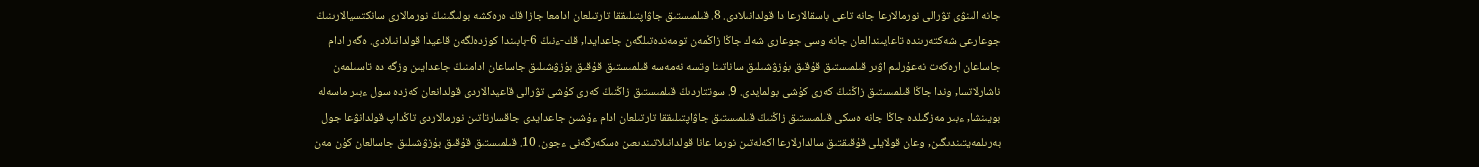جانە الىنۋى تۋرالى نورمالارعا جانە تاعى باسقالارعا دا قولدانىلادى. 8. قىلمىستىق جاۋاپتىلىققا تارتىلعان ادامعا جازا قك ەرەكشە بولىگىنىڭ نورمالارى سانكتسيالارىنىڭ جوعارعى شەكتەرىندە تاعايىندالعان جانە وسى جوعارى شەك جاڭا زاڭمەن تومەندەتىلگەن جاعدايدا, قك-ءنىڭ 6-بابىندا كوزدەلگەن قاعيدا قولدانىلادى. ەگەر ادام جاساعان ارەكەت نەعۇرلىم اۋىر قىلمىستىق قۇقىق بۇزۋشىلىق ساناتىنا وتسە نەمەسە قىلمىستىق قۇقىق بۇزۋشىلىق جاساعان ادامنىڭ جاعدايىن وزگە دە تاسىلمەن ناشارلاتسا, وندا جاڭا قىلمىستىق زاڭنىڭ كەرى كۇشى بولمايدى. 9. سوتتاردىڭ قىلمىستىق زاڭنىڭ كەرى كۇشى تۋرالى قاعيدالاردى قولدانعان كەزدە سول ءبىر ماسەلە بويىنشا, ءبىر مەزگىلدە جاڭا جانە ەسكى قىلمىستىق زاڭنىڭ قىلمىستىق جاۋاپتىلىققا تارتىلعان ادام ءۇشىن جاعدايدى جاقسارتاتىن نورمالاردى تاڭداپ قولدانۋعا جول بەرىلمەيتىندىگىن, وعان قولايلى قۇقىقتىق سالدارلارعا اكەلەتىن نورما عانا قولدانىلاتىندىعىن ەسكەرگەنى ءجون. 10. قىلمىستىق قۇقىق بۇزۋشىلىق جاسالعان كۇن مەن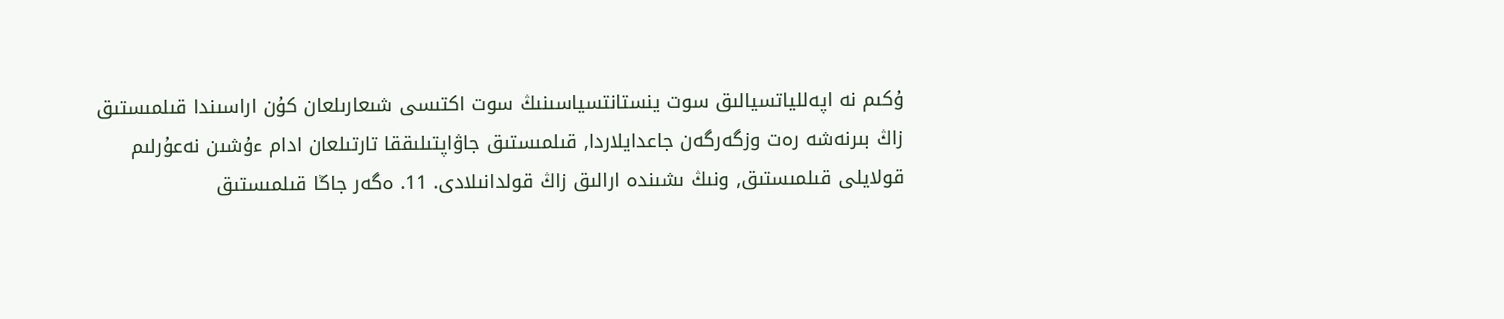ۇكىم نە اپەللياتسيالىق سوت ينستانتسياسىنىڭ سوت اكتىسى شىعارىلعان كۇن اراسىندا قىلمىستىق زاڭ بىرنەشە رەت وزگەرگەن جاعدايلاردا, قىلمىستىق جاۋاپتىلىققا تارتىلعان ادام ءۇشىن نەعۇرلىم قولايلى قىلمىستىق, ونىڭ ىشىندە ارالىق زاڭ قولدانىلادى. 11. ەگەر جاڭا قىلمىستىق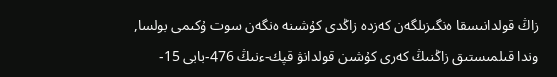زاڭ قولدانىسقا ەنگىزىلگەن كەزدە زاڭدى كۇشىنە ەنگەن سوت ۇكىمى بولسا, وندا قىلمىستىق زاڭنىڭ كەرى كۇشىن قولدانۋ قپك-ءنىڭ 476-بابى 15-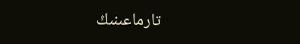تارماعىنىڭ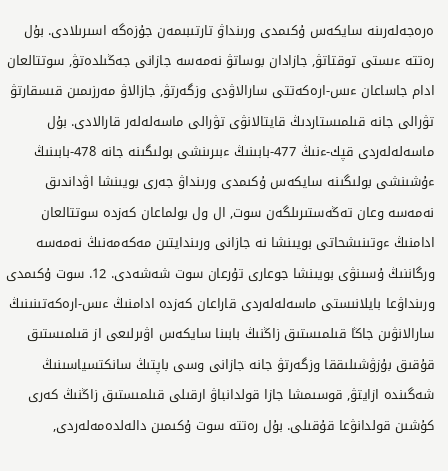ەرەجەلەرىنە سايكەس ۇكىمدى ورىنداۋ تارتىبىمەن جۇزەگە اسىرىلادى. بۇل رەتتە ءىستى توقتاتۋ, جازادان بوساتۋ نەمەسە جازانى جەڭىلدەتۋ, سوتتالعان ادام جاساعان ءىس-ارەكەتتى سارالاۋدى وزگەرتۋ, جازالاۋ مەرزىمىن قىسقارتۋ تۋرالى جانە قىلمىستاردىڭ قايتالانۋى تۋرالى ماسەلەلەر قارالادى. بۇل ماسەلەلەردى قپك-ءنىڭ 477-بابىنىڭ ءبىرىنشى بولىگىنە جانە 478-بابىنىڭ ءۇشىنشى بولىگىنە سايكەس ۇكىمدى ورىنداۋ جەرى بويىنشا اۋداندىق نەمەسە وعان تەڭەستىرىلگەن سوت, ال ول بولماعان كەزدە سوتتالعان ادامنىڭ ءوتىنىشحاتى بويىنشا نە جازانى ورىندايتىن مەكەمەنىڭ نەمەسە ورگاننىڭ ۇسىنۋى بويىنشا جوعارى تۇرعان سوت شەشەدى. 12. سوت ۇكىمدى ورىنداۋعا بايلانىستى ماسەلەلەردى قاراعان كەزدە ادامنىڭ ءىس-ارەكەتىنىنىڭ سارالانۋىن جاڭا قىلمىستىق زاڭنىڭ بابىنا سايكەس اۋىرلىعى از قىلمىستىق قۇقىق بۇزۋشىلىققا وزگەرتۋ جانە جازانى وسى باپتىڭ سانكتسياسىنىڭ شەگىندە ازايتۋ, قوسىمشا جازا قولدانباۋ ارقىلى قىلمىستىق زاڭنىڭ كەرى كۇشىن قولدانۋعا قۇقىلى. بۇل رەتتە سوت ۇكىمىن دالەلدەمەلەردى,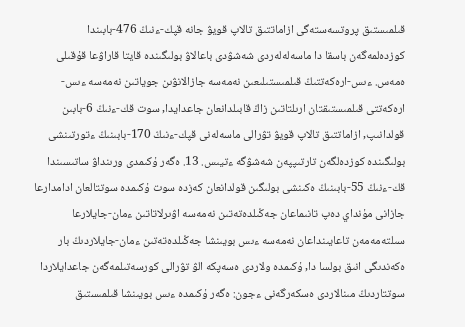قىلمىستىق پروتسەستەگى ازاماتتىق تالاپ قويۋ جانە قپك-ءنىڭ 476-بابىندا كوزدەلمەگەن باسقا دا ماسەلەلەردى شەشۋدى باعالاۋ بولىگىندە قايتا قاراۋعا قۇقىلى ەمەس. ءىس-ارەكەتتىڭ قىلمىستىلىعىن نەمەسە جازالانۋىن جوياتىن نەمەسە ءىس-ارەكەتتى قىلمىستىقتان ارىلتاتىن زاڭ قابىلدانعان جاعدايدا, سوت قك-ءنىڭ 6-بابىن قولدانىپ, ازاماتتىق تالاپ قويۋ تۋرالى ماسەلەنى قپك-ءنىڭ 170-بابىنىڭ ءتورتىنشى بولىگىندە كوزدەلگەن تارتىپپەن شەشۋگە ءتيىس. 13. ەگەر ۇكىمدى ورىنداۋ ساتىسىندا قك-ءنىڭ 55-بابىنىڭ ەكىنشى بولىگىن قولدانعان كەزدە سوت ۇكىمدە سوتتالعان ادامدارعا جازانى مۇنداي دەپ تانىماعان جەڭىلدەتەتىن نەمەسە اۋىرلاتاتىن ءمان-جايلارعا سىلتەمەمەن تاعايىنداعان نەمەسە ءىس بويىنشا جەڭىلدەتەتىن ءمان-جايلاردىڭ بار ەكەندىگى انىق بولسا دا, ۇكىمدە ولاردى ەسەپكە الۋ تۋرالى كورسەتىلمەگەن جاعدايلاردا سوتتاردىڭ مىنالاردى ەسكەرگەنى ءجون: ەگەر ۇكىمدە ءىس بويىنشا قىلمىستىق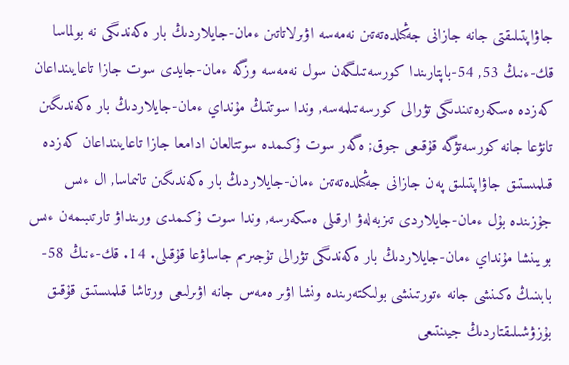جاۋاپتىلىقتى جانە جازانى جەڭىلدەتەتىن نەمەسە اۋىرلاتاتىن ءمان-جايلاردىڭ بار ەكەندىگى نە بولماسا قك-ءنىڭ 53, 54-باپتارىندا كورسەتىلگەن سول نەمەسە وزگە ءمان-جايدى سوت جازا تاعايىنداعان كەزدە ەسكەرەتىندىگى تۋرالى كورسەتىلمەسە, وندا سوتتىڭ مۇنداي ءمان-جايلاردىڭ بار ەكەندىگىن تانۋعا جانە كورسەتۋگە قۇقىعى جوق; ەگەر سوت ۇكىمدە سوتتالعان ادامعا جازا تاعايىنداعان كەزدە قىلمىستىق جاۋاپتىلىق پەن جازانى جەڭىلدەتەتىن ءمان-جايلاردىڭ بار ەكەندىگىن تانىماسا, ال ءىس جۇزىندە بۇل ءمان-جايلاردى تىزبەلەۋ ارقىلى ەسكەرسە, وندا سوت ۇكىمدى ورىنداۋ تارتىبىمەن ءىس بويىنشا مۇنداي ءمان-جايلاردىڭ بار ەكەندىگى تۋرالى تۇجىرىم جاساۋعا قۇقىلى. 14. قك-ءنىڭ 58-بابىنىڭ ەكىنشى جانە ءتورتىنشى بولىكتەرىندە ونشا اۋىر ەمەس جانە اۋىرلىعى ورتاشا قىلمىستىق قۇقىق بۇزۋشىلىقتاردىڭ جيىنتىعى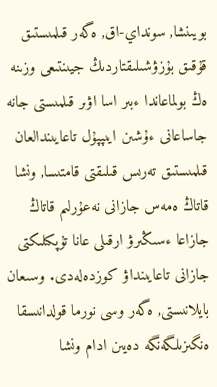بويىنشا, سونداي-اق, ەگەر قىلمىستىق قۇقىق بۇزۋشىلىقتاردىڭ جيىنتىعى وزىنە ەڭ بولماعاندا ءبىر اسا اۋىر قىلمىستى جانە جاساعانى ءۇشىن ايىپپۇل تاعايىندالعان قىلمىستىق تەرىس قىلىقتى قامتىسا, ونشا قاتاڭ ەمەس جازانى نەعۇرلىم قاتاڭ جازاعا ءسىڭىرۋ ارقىلى عانا تۇپكىلىكتى جازانى تاعايىنداۋ كوزدەلەدى. وسىعان بايلانىستى, ەگەر وسى نورما قولدانىسقا ەنگىزىلگەنگە دەيىن ادام ونشا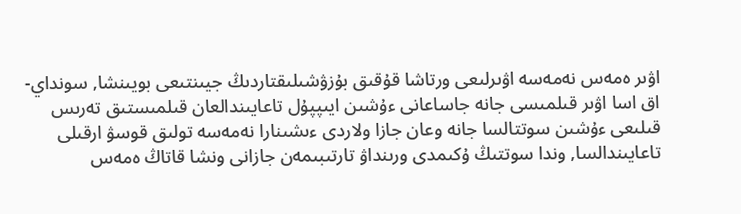اۋىر ەمەس نەمەسە اۋىرلىعى ورتاشا قۇقىق بۇزۋشىلىقتاردىڭ جيىنتىعى بويىنشا, سونداي-اق اسا اۋىر قىلمىسى جانە جاساعانى ءۇشىن ايىپپۇل تاعايىندالعان قىلمىستىق تەرىس قىلىعى ءۇشىن سوتتالسا جانە وعان جازا ولاردى ءىشىنارا نەمەسە تولىق قوسۋ ارقىلى تاعايىندالسا, وندا سوتتىڭ ۇكىمدى ورىنداۋ تارتىبىمەن جازانى ونشا قاتاڭ ەمەس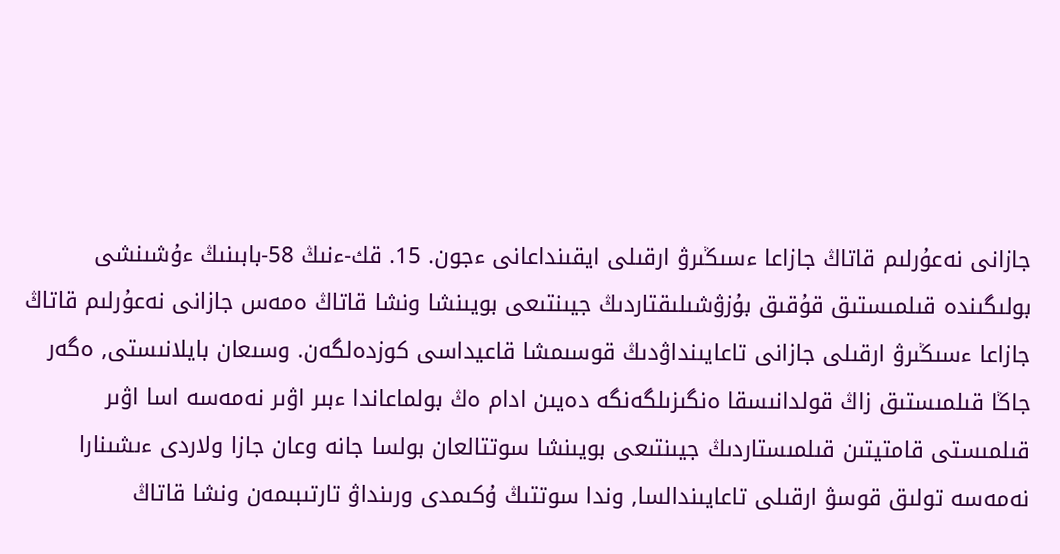جازانى نەعۇرلىم قاتاڭ جازاعا ءسىڭىرۋ ارقىلى ايقىنداعانى ءجون. 15. قك-ءنىڭ 58-بابىنىڭ ءۇشىنشى بولىگىندە قىلمىستىق قۇقىق بۇزۋشىلىقتاردىڭ جيىنتىعى بويىنشا ونشا قاتاڭ ەمەس جازانى نەعۇرلىم قاتاڭ جازاعا ءسىڭىرۋ ارقىلى جازانى تاعايىنداۋدىڭ قوسىمشا قاعيداسى كوزدەلگەن. وسىعان بايلانىستى, ەگەر جاڭا قىلمىستىق زاڭ قولدانىسقا ەنگىزىلگەنگە دەيىن ادام ەڭ بولماعاندا ءبىر اۋىر نەمەسە اسا اۋىر قىلمىستى قامتيتىن قىلمىستاردىڭ جيىنتىعى بويىنشا سوتتالعان بولسا جانە وعان جازا ولاردى ءىشىنارا نەمەسە تولىق قوسۋ ارقىلى تاعايىندالسا, وندا سوتتىڭ ۇكىمدى ورىنداۋ تارتىبىمەن ونشا قاتاڭ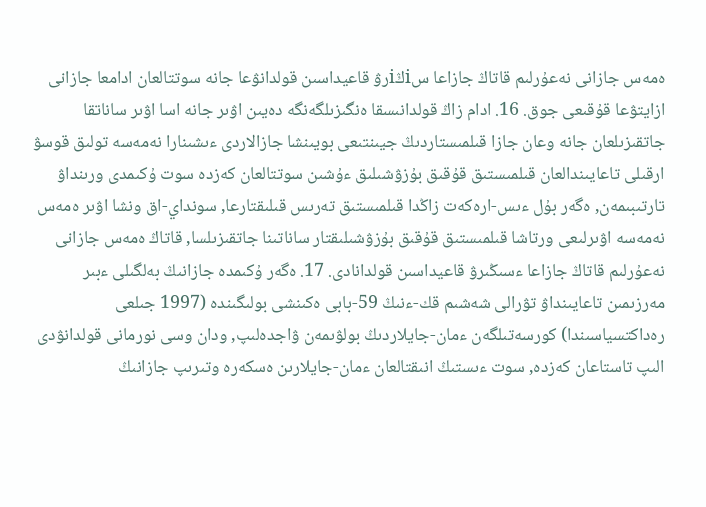ەمەس جازانى نەعۇرلىم قاتاڭ جازاعا سiڭiرۋ قاعيداسىن قولدانۋعا جانە سوتتالعان ادامعا جازانى ازايتۋعا قۇقىعى جوق. 16. ادام زاڭ قولدانىسقا ەنگىزىلگەنگە دەيىن اۋىر جانە اسا اۋىر ساناتقا جاتقىزىلعان جانە وعان جازا قىلمىستاردىڭ جيىنتىعى بويىنشا جازالاردى ءىشىنارا نەمەسە تولىق قوسۋ ارقىلى تاعايىندالعان قىلمىستىق قۇقىق بۇزۋشىلىق ءۇشىن سوتتالعان كەزدە سوت ۇكىمدى ورىنداۋ تارتىبىمەن, ەگەر بۇل ءىس-ارەكەت زاڭدا قىلمىستىق تەرىس قىلىقتارعا, سونداي-اق ونشا اۋىر ەمەس نەمەسە اۋىرلىعى ورتاشا قىلمىستىق قۇقىق بۇزۋشىلىقتار ساناتىنا جاتقىزىلسا, قاتاڭ ەمەس جازانى نەعۇرلىم قاتاڭ جازاعا ءسىڭىرۋ قاعيداسىن قولدانادى. 17. ەگەر ۇكىمدە جازانىڭ بەلگىلى ءبىر مەرزىمىن تاعايىنداۋ تۋرالى شەشىم قك-ءنىڭ 59-بابى ەكىنشى بولىگىندە (1997 جىلعى رەداكتسياسىندا) كورسەتىلگەن ءمان-جايلاردىڭ بولۋىمەن ۋاجدەلىپ, ودان وسى نورمانى قولدانۋدى الىپ تاستاعان كەزدە, سوت ءىستىڭ انىقتالعان ءمان-جايلارىن ەسكەرە وتىرىپ جازانىڭ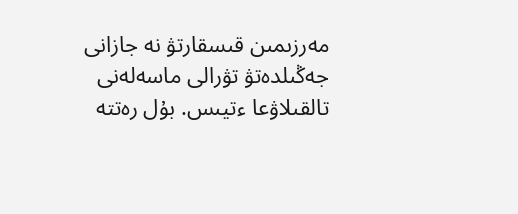مەرزىمىن قىسقارتۋ نە جازانى جەڭىلدەتۋ تۋرالى ماسەلەنى تالقىلاۋعا ءتيىس. بۇل رەتتە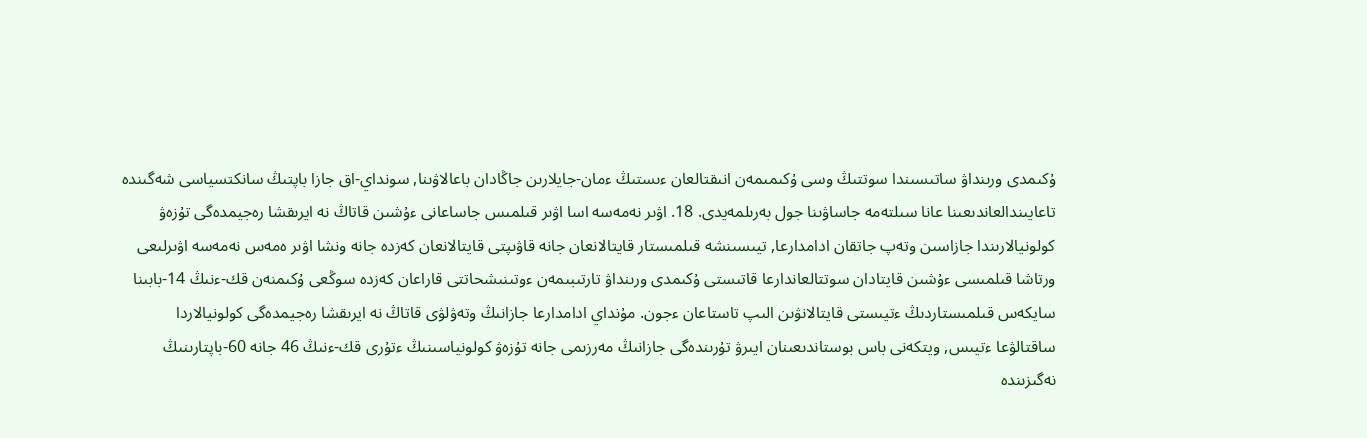ۇكىمدى ورىنداۋ ساتىسىندا سوتتىڭ وسى ۇكىمىمەن انىقتالعان ءىستىڭ ءمان-جايلارىن جاڭادان باعالاۋىنا, سونداي-اق جازا باپتىڭ سانكتسياسى شەگىندە تاعايىندالعاندىعىنا عانا سىلتەمە جاساۋىنا جول بەرىلمەيدى. 18. اۋىر نەمەسە اسا اۋىر قىلمىس جاساعانى ءۇشىن قاتاڭ نە ايرىقشا رەجيمدەگى تۇزەۋ كولونيالارىندا جازاسىن وتەپ جاتقان ادامدارعا, تيىسىنشە قىلمىستار قايتالانعان جانە قاۋىپتى قايتالانعان كەزدە جانە ونشا اۋىر ەمەس نەمەسە اۋىرلىعى ورتاشا قىلمىسى ءۇشىن قايتادان سوتتالعاندارعا قاتىستى ۇكىمدى ورىنداۋ تارتىبىمەن ءوتىنىشحاتتى قاراعان كەزدە سوڭعى ۇكىمنەن قك-ءنىڭ 14-بابىنا سايكەس قىلمىستاردىڭ ءتيىستى قايتالانۋىن الىپ تاستاعان ءجون. مۇنداي ادامدارعا جازانىڭ وتەۋلۋى قاتاڭ نە ايرىقشا رەجيمدەگى كولونيالاردا ساقتالۋعا ءتيىس, ويتكەنى باس بوستاندىعىنان ايىرۋ تۇرىندەگى جازانىڭ مەرزىمى جانە تۇزەۋ كولونياسىنىڭ ءتۇرى قك-ءنىڭ 46 جانە 60-باپتارىنىڭ نەگىزىندە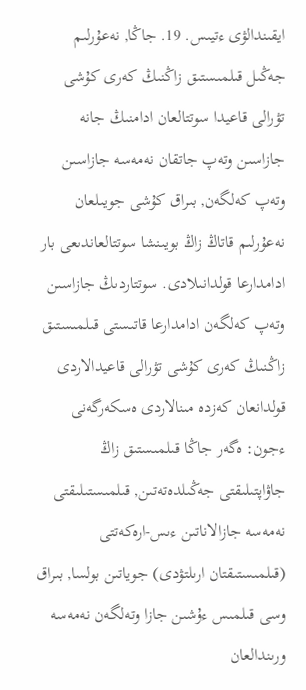ايقىندالۋى ءتيىس. 19. جاڭا, نەعۇرلىم جەڭىل قىلمىستىق زاڭنىڭ كەرى كۇشى تۋرالى قاعيدا سوتتالعان ادامنىڭ جانە جازاسىن وتەپ جاتقان نەمەسە جازاسىن وتەپ كەلگەن, بىراق كۇشى جويىلعان نەعۇرلىم قاتاڭ زاڭ بويىنشا سوتتالعاندىعى بار ادامدارعا قولدانىلادى. سوتتاردىڭ جازاسىن وتەپ كەلگەن ادامدارعا قاتىستى قىلمىستىق زاڭنىڭ كەرى كۇشى تۋرالى قاعيدالاردى قولدانعان كەزدە مىنالاردى ەسكەرگەنى ءجون: ەگەر جاڭا قىلمىستىق زاڭ جاۋاپتىلىقتى جەڭىلدەتەتىن, قىلمىستىلىقتى نەمەسە جازالاناتىن ءىس-ارەكەتتى (قىلمىستىقتان ارىلتۋدى) جوياتىن بولسا, بىراق وسى قىلمىس ءۇشىن جازا وتەلگەن نەمەسە ورىندالعان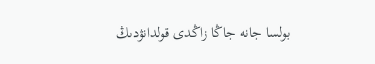بولسا جانە جاڭا زاڭدى قولدانۋدىڭ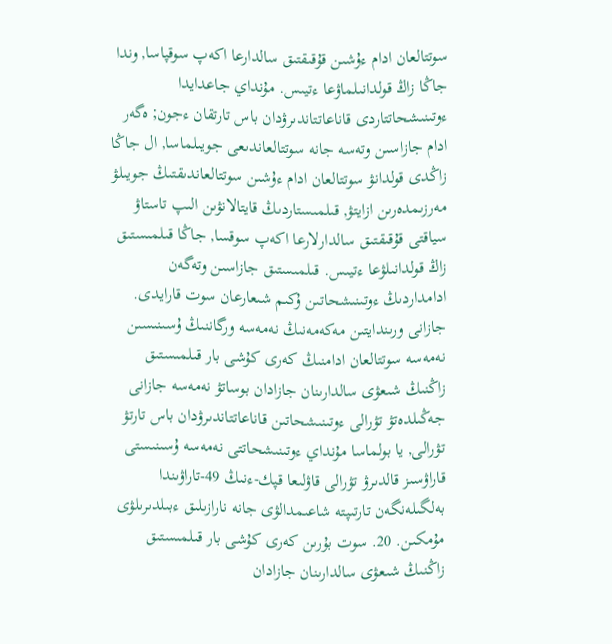سوتتالعان ادام ءۇشىن قۇقىقتىق سالدارعا اكەپ سوقپاسا, وندا جاڭا زاڭ قولدانىلماۋعا ءتيىس. مۇنداي جاعدايدا ءوتىنىشحاتتاردى قاناعاتتاندىرۋدان باس تارتقان ءجون; ەگەر ادام جازاسىن وتەسە جانە سوتتالعاندىعى جويىلماسا, ال جاڭا زاڭدى قولدانۋ سوتتالعان ادام ءۇشىن سوتتالعاندىقتىڭ جويىلۋ مەرزىمدەرىن ازايتۋ, قىلمىستاردىڭ قايتالانۋىن الىپ تاستاۋ سياقتى قۇقىقتىق سالدارلارعا اكەپ سوقسا, جاڭا قىلمىستىق زاڭ قولدانىلۋعا ءتيىس. قىلمىستىق جازاسىن وتەگەن ادامداردىڭ ءوتىنىشحاتىن ۇكىم شىعارعان سوت قارايدى. جازانى ورىندايتىن مەكەمەنىڭ نەمەسە ورگاننىڭ ۇسىنىسىن نەمەسە سوتتالعان ادامنىڭ كەرى كۇشى بار قىلمىستىق زاڭنىڭ شىعۋى سالدارىنان جازادان بوساتۋ نەمەسە جازانى جەڭىلدەتۋ تۋرالى ءوتىنىشحاتىن قاناعاتتاندىرۋدان باس تارتۋ تۋرالى, يا بولماسا مۇنداي ءوتىنىشحاتتى نەمەسە ۇسىنىستى قاراۋسىز قالدىرۋ تۋرالى قاۋلىعا قپك-ءنىڭ 49-تاراۋىندا بەلگىلەنگەن تارتىپتە شاعىمدالۋى جانە نارازىلىق ءبىلدىرىلۋى مۇمكىن. 20. سوت بۇرىن كەرى كۇشى بار قىلمىستىق زاڭنىڭ شىعۋى سالدارىنان جازادان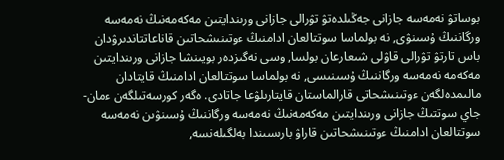بوساتۋ نەمەسە جازانى جەڭىلدەتۋ تۋرالى جازانى ورىندايتىن مەكەمەنىڭ نەمەسە ورگاننىڭ ۇسىنۋى, نە بولماسا سوتتالعان ادامنىڭ ءوتىنىشحاتىن قاناعاتتاندىرۋدان باس تارتۋ تۋرالى قاۋلى شىعارعان بولسا, وسى نەگىزدەر بويىنشا جازانى ورىندايتىن مەكەمە نەمەسە ورگاننىڭ ۇسىنىسى, نە بولماسا سوتتالعان ادامنىڭ قايتادان مالىمدەلگەن ءوتىنىشحاتى قارالماستان قايتارىلۋعا جاتادى. ەگەر كورسەتىلگەن ءمان-جاي سوتتىڭ جازانى ورىندايتىن مەكەمەنىڭ نەمەسە ورگاننىڭ ۇسىنۋىن نەمەسە سوتتالعان ادامنىڭ ءوتىنىشحاتىن قاراۋ بارىسىندا بەلگىلەنسە,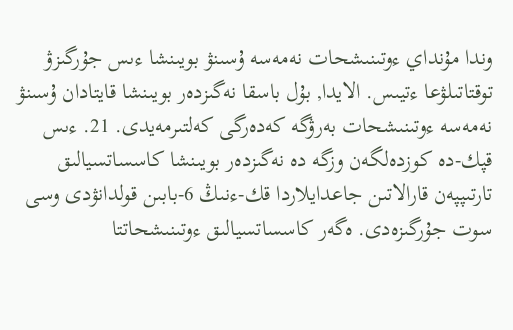وندا مۇنداي ءوتىنىشحات نەمەسە ۇسىنۋ بويىنشا ءىس جۇرگىزۋ توقتاتىلۋعا ءتيىس. الايدا, بۇل باسقا نەگىزدەر بويىنشا قايتادان ۇسىنۋ نەمەسە ءوتىنىشحات بەرۋگە كەدەرگى كەلتىرمەيدى. 21. ءىس قپك-دە كوزدەلگەن وزگە دە نەگىزدەر بويىنشا كاسساتسيالىق تارتىپپەن قارالاتىن جاعدايلاردا قك-ءنىڭ 6-بابىن قولدانۋدى وسى سوت جۇرگىزەدى. ەگەر كاسساتسيالىق ءوتىنىشحاتتا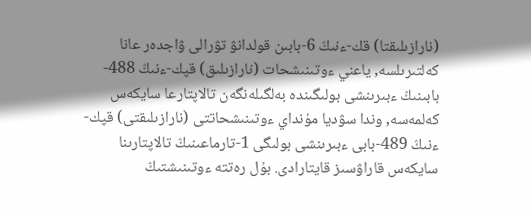(نارازىلىقتا) قك-ءنىڭ 6-بابىن قولدانۋ تۋرالى ۋاجدەر عانا كەلتىرىلسە, ياعني ءوتىنىشحات (نارازىلىق) قپك-ءنىڭ 488-بابىنىڭ ءبىرىنشى بولىگىندە بەلگىلەنگەن تالاپتارعا سايكەس كەلمەسە, وندا سۋديا مۇنداي ءوتىنىشحاتتى (نارازىلىقتى) قپك-ءنىڭ 489-بابى ءبىرىنشى بولىگى 1-تارماعىنىڭ تالاپتارىنا سايكەس قاراۋسىز قايتارادى. بۇل رەتتە ءوتىنىشتىڭ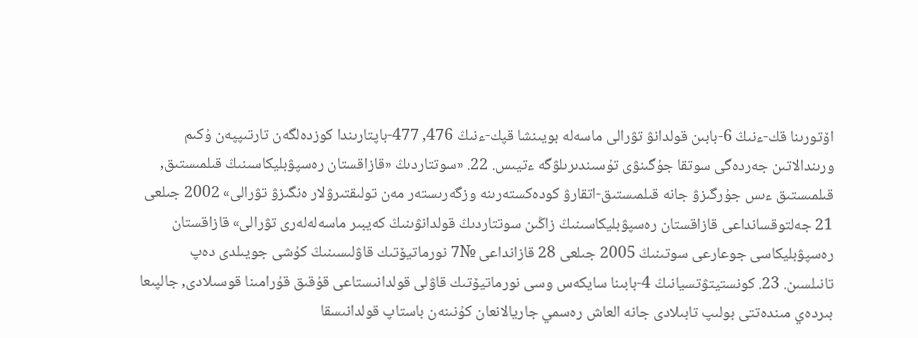اۆتورىنا قك-ءنىڭ 6-بابىن قولدانۋ تۋرالى ماسەلە بويىنشا قپك-ءنىڭ 476, 477-باپتارىندا كوزدەلگەن تارتىپپەن ۇكىم ورىندالاتىن جەردەگى سوتقا جۇگىنۋى تۇسىندىرىلۋگە ءتيىس. 22. «سوتتاردىڭ «قازاقستان رەسپۋبليكاسىنىڭ قىلمىستىق, قىلمىستىق ءىس جۇرگىزۋ جانە قىلمىستىق-اتقارۋ كودەكستەرىنە وزگەرىستەر مەن تولىقتىرۋلار ەنگىزۋ تۋرالى» 2002 جىلعى 21 جەلتوقسانداعى قازاقستان رەسپۋبليكاسىنىڭ زاڭىن سوتتاردىڭ قولدانۋىنىڭ كەيبىر ماسەلەلەرى تۋرالى» قازاقستان رەسپۋبليكاسى جوعارعى سوتىنىڭ 2005 جىلعى 28 قازانداعى №7 نورماتيۆتىك قاۋلىسىنىڭ كۇشى جويىلدى دەپ تانىلسىن. 23. كونستيتۋتسيانىڭ 4-بابىنا سايكەس وسى نورماتيۆتىك قاۋلى قولدانىستاعى قۇقىق قۇرامىنا قوسىلادى, جالپىعا بىردەي مىندەتتى بولىپ تابىلادى جانە العاش رەسمي جاريالانعان كۇنىنەن باستاپ قولدانىسقا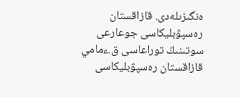ەنگىزىلەدى. قازاقستان رەسپۋبليكاسى جوعارعى سوتىنىڭ توراعاسى ق.ءمامي قازاقستان رەسپۋبليكاسى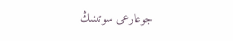جوعارعى سوتىنىڭ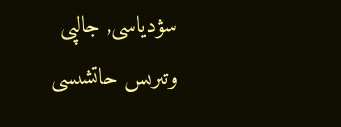سۋدياسى, جالپى وتىرىس حاتشىسى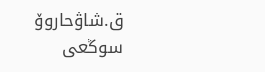ق.شاۋحاروۆ
سوڭعى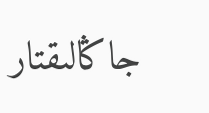جاڭالىقتار